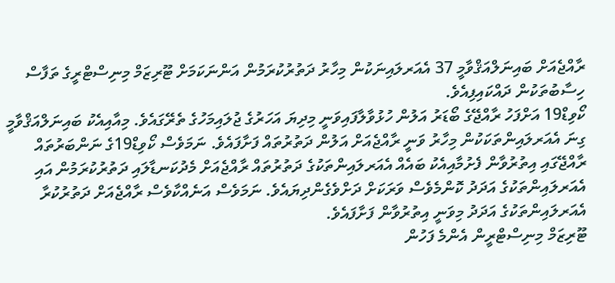ރާއްޖެއަށް ބައިނަލްއަޤްވާމީ 37 އެއަރލައިނަކުން މިހާރު ދަތުރުކުރަމުން އަންނަކަމަށް ޓޫރިޒަމް މިނިސްޓްރީގެ ތަފާސް ހިސާބުތަކުން ދައްކައިފިއެވެ.
ކޯވިޑް19 އަށްފަހު ރާއްޖޭގެ ބޯޑަރު އަލުން ހުޅުވާލާފައިވަނީ މިދިޔަ އަހަރުގެ ޖުލައިމަހުގެ ތެރޭގައެވެ. މިއާއިއެކު ބައިނަލްއަޤްވާމީ ގިނަ އެއަރލައިންތަކަކުން މިހާރު ވަނީ ރާއްޖެއަށް އަލުން ދަތުރުތައް ފަށާފައެވެ. ނަމަވެސް ކޯވިޑް19ގެ ނަންބަރުތައް ރާއްޖޭގައި އިތުރުވާން ފެށުމާއިއެކު ބައެއް އެއަރލައިންތަކުގެ ދަތުރުތައް ރާއްޖެއަށް މެދުކަނޑާލައި ދަތުރުކުރަމުން އައި އެއަރލައިންތަކުގެ އަދަދު ކޮންމެވެސް ވަރަކަށް ދަށްވެގެންދިޔައެވެ. ނަމަވެސް އަނެއްކާވެސް ރާއްޖެއަށް ދަތުރުކުރާ އެއަރލައިންތަކުގެ އަދަދު މިވަނީ އިތުރުވާން ފަށާފައެވެ.
ޓޫރިޒަމް މިނިސްޓްރީން އެންމެ ފަހުން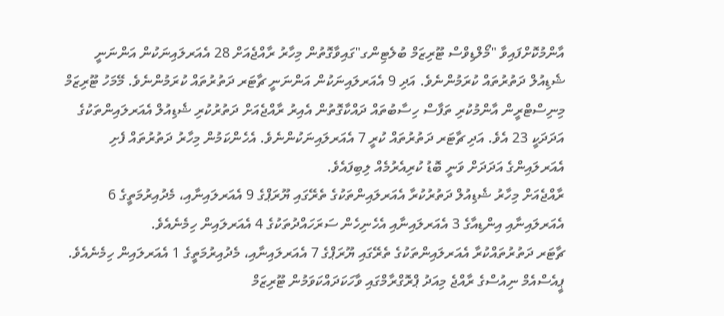އާންމުކޮށްފައިވާ "މޯލްޑިވްސް ޓޫރިޒަމް ބުލެޓިންގ"ގައިވާގޮތުން މިހާރު ރާއްޖެއަށް 28 އެއަރލައިނަކުން އަންނަނީ ޝެޑިއުލް ދަތުރުތައް ކުރަމުންނެވެ. އަދި 9 އެއަރލައިނަކުން އަންނަނީ ޗާޓަރ ދަތުރުތައް ކުރަމުންނެވެ. މޭމަހު ޓޫރިޒަމް މިނިސްޓްރީން އާންމުކުރި ތަފާސް ހިސާބުތައް ދައްކާގޮތުން އެއިރު ރާއްޖެއަށް ދަތުރުކުރި ޝެޑިއުލް އެއަރލައިންތަކުގެ އަދަދަކީ 23 އެވެ. އަދި ޗާޓަރ ދަތުރުތައް ކުރީ 7 އެއަރލައިނަކުންނެވެ. އެހެންކަމުން މިހާރު ދަތުރުތައް ފެށި އެއަރލައިންގެ އަދަދަށް ވަނީ ބޮޑު ކުރިއެރުމެއް ލިބިފައެވެ.
ރާއްޖެއަށް މިހާރު ޝެޑިއުލް ދަތުރުކުރާ އެއަރލައިންތަކުގެ ތެރޭގައި ޔޫރަޕްގެ 9 އެއަރލައިނާއި، މެދުއިރުމަތީގެ 6 އެއަރލައިނާއި އިންޑިއާގެ 3 އެއަރލައިނާއި އެހެނިހެން ސަރަހައްދުތަކުގެ 4 އެއަރލައިން ހިމެނެއެވެ.
ޗާޓަރ ދަތުރުތައްކުރާ އެއަރލައިންތަކުގެ ތެރޭގައި ޔޫރަޕްގެ 7 އެއަރލައިނާއި، މެދުއިރުމަތީގެ 1 އެއަރލައިން ހިމެނެއެވެ.
ޕީއެސްއެމް ނިއުސްގެ ރާއްޖެ މިއަދު ޕްރޮގްރާމްގައި ވާހަކަދައްކަވަމުން ޓޫރިޒަމް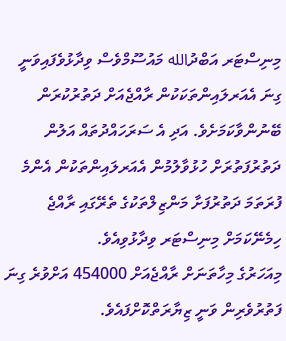މިނިސްޓަރ އަބްދުالله މައުސޫމްވެސް ވިދާޅުވެފައިވަނީ ގިނަ އެއަރލައިންތަކަކުން ރާއްޖެއަށް ދަތުރުކުރަން ބޭނުންވާކަމަށެވެ. އަދި އެ ސަރަހައްދުތައް އަލުން ދަތުރުފަތުރަށް ހުޅުވާލުމުން އެއަރލައިންތަކުން އެންމެ ފުރަތަމަ ދަތުރުފަށާ މަންޒިލްތަކުގެ ތެރޭގައި ރާއްޖެ ހިމެނޭކަމަށް މިނިސްޓަރ ވިދާޅުވިއެވެ.
މިއަހަރުގެ މިހާތަނަށް ރާއްޖެއަށް 454000 އަށްވުރެ ގިނަ ފަތުރުވެރިން ވަނީ ޒިޔާރަތްކޮށްފައެވެ.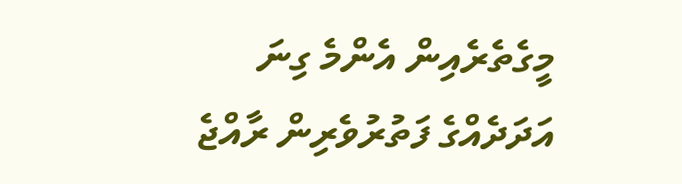މީގެތެރެއިން އެންމެ ގިނަ އަދަދެއްގެ ފަތުރުވެރިން ރާއްޖެ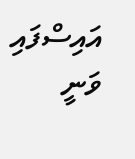އައިސްފައި ވަނީ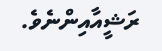ރަޝީއާއިންނެވެ.